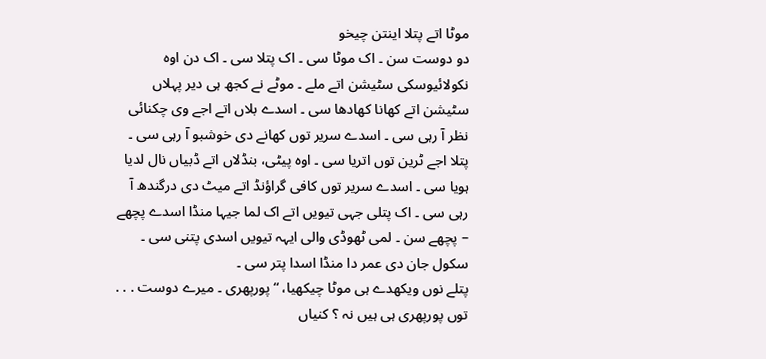موٹا اتے پتلا اینتن چیخو
دو دوست سن ۔ اک موٹا سی ۔ اک پتلا سی ۔ اک دن اوہ نکولائیوسکی سٹیشن اتے ملے ۔ موٹے نے کجھ ہی دیر پہلاں سٹیشن اتے کھانا کھادھا سی ۔ اسدے بلاں اتے اجے وی چکنائی نظر آ رہی سی ۔ اسدے سریر توں کھانے دی خوشبو آ رہی سی ۔ پتلا اجے ٹرین توں اتریا سی ۔ اوہ پیٹی، بنڈلاں اتے ڈبیاں نال لدیا ہویا سی ۔ اسدے سریر توں کافی گراؤنڈ اتے میٹ دی درگندھ آ رہی سی ۔ اک پتلی جہی تیویں اتے اک لما جیہا منڈا اسدے پچھے – پچھے سن ۔ لمی ٹھوڈی والی ایہہ تیویں اسدی پتنی سی ۔ سکول جان دی عمر دا منڈا اسدا پتر سی ۔
پتلے نوں ویکھدے ہی موٹا چیکھیا، “پورپھری ۔ میرے دوست . . . توں پورپھری ہی ہیں نہ ؟ کنیاں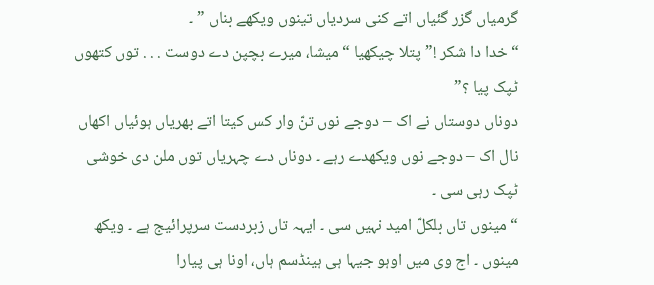گرمیاں گزر گئیاں اتے کنی سردیاں تینوں ویکھے بناں ” ۔
“خدا دا شکر !” پتلا چیکھیا “میشا، میرے بچپن دے دوست . . . توں کتھوں ٹپک پیا ؟”
دوناں دوستاں نے اک – دوجے نوں تنّ وار کس کیتا اتے بھریاں ہوئیاں اکھاں نال اک – دوجے نوں ویکھدے رہے ۔ دوناں دے چہریاں توں ملن دی خوشی ٹپک رہی سی ۔
“مینوں تاں بلکلّ امید نہیں سی ۔ ایہہ تاں زبردست سرپرائیج ہے ۔ ویکھ مینوں ۔ اج وی میں اوہو جیہا ہی ہینڈسم ہاں، اونا ہی پیارا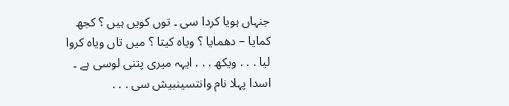جنہاں ہویا کردا سی ۔ توں کویں ہیں ؟ کجھ کمایا – دھمایا ؟ ویاہ کیتا ؟ میں تاں ویاہ کروا لیا . . . ویکھ . . . ایہہ میری پتنی لوسی ہے ۔ اسدا پہلا نام وانتسینبیش سی . . .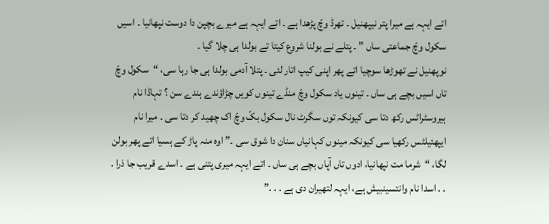اتے ایہہ ہے میرا پتر نیپھنیل ۔ تھرڈ وچّ پڑھدا ہے ۔ اتے ایہہ ہے میرے بچپن دا دوست نپھانیا ۔ اسیں سکول وچّ جماعتی ساں ” ۔ پتلے نے بولنا شروع کیتا تے بولدا ہی چلا گیا ۔
نوپھنیل نے تھوڑھا سوچیا اتے پھر اپنی کیپ اتار لئی ۔ پتلا آدمی بولدا ہی جا رہا سی، “سکول وچّ تاں اسیں بچے ہی ساں ۔ تینوں یاد سکول وچّ منڈے تینوں کویں چڑاؤندے ہندے سن ؟ تہاڈا نام ہیروسٹراٹس رکھ دتا سی کیونکہ توں سگرٹ نال سکول بکّ وچّ اک چھید کر دتا سی ۔ میرا نام ایپھئیلٹس رکھیا سی کیونکہ مینوں کہانیاں سنان دا شوق سی ۔” اوہ منہ پاڑ کے ہسیا اتے پھر بولن لگا، “شرما مت نپھانیا، ادوں تاں آپاں بچے ہی ساں ۔ اتے ایہہ میری پتنی ہے ۔ اسدے قریب جا ذرا . . . اسدا نام وانتسینبیش ہے، ایہہ لتھیران دی ہے . . .”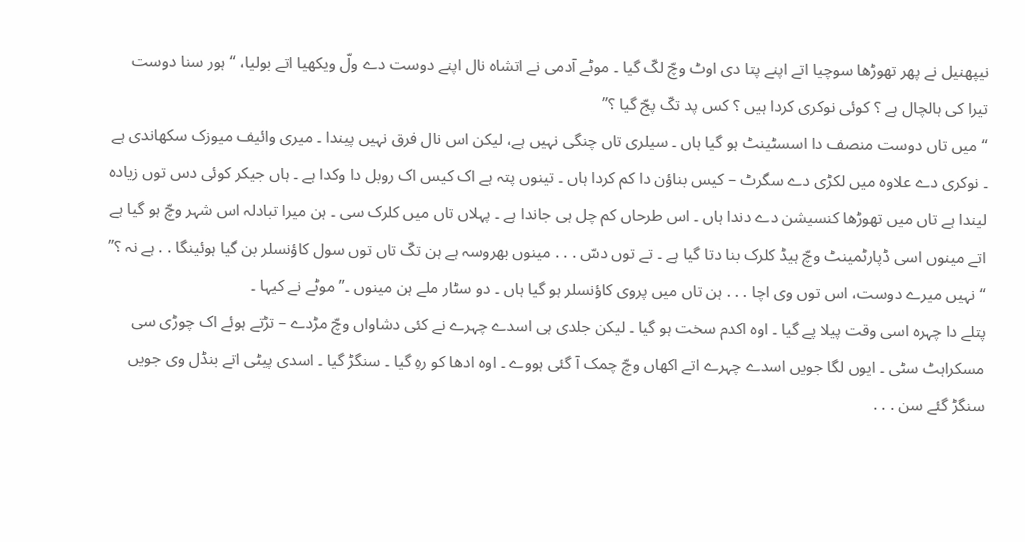نیپھنیل نے پھر تھوڑھا سوچیا اتے اپنے پتا دی اوٹ وچّ لکّ گیا ۔ موٹے آدمی نے اتشاہ نال اپنے دوست دے ولّ ویکھیا اتے بولیا، “ ہور سنا دوست تیرا کی ہالچال ہے ؟ کوئی نوکری کردا ہیں ؟ کس پد تکّ پجّ گیا ؟”
“میں تاں دوست منصف دا اسسٹینٹ ہو گیا ہاں ۔ سیلری تاں چنگی نہیں ہے، لیکن اس نال فرق نہیں پیندا ۔ میری وائیف میوزک سکھاندی ہے ۔ نوکری دے علاوہ میں لکڑی دے سگرٹ – کیس بناؤن دا کم کردا ہاں ۔ تینوں پتہ ہے اک کیس اک روبل دا وکدا ہے ۔ ہاں جیکر کوئی دس توں زیادہ لیندا ہے تاں میں تھوڑھا کنسیشن دے دندا ہاں ۔ اس طرحاں کم چل ہی جاندا ہے ۔ پہلاں تاں میں کلرک سی ۔ ہن میرا تبادلہ اس شہر وچّ ہو گیا ہے اتے مینوں اسی ڈپارٹمینٹ وچّ ہیڈ کلرک بنا دتا گیا ہے ۔ تے توں دسّ . . . مینوں بھروسہ ہے ہن تکّ تاں توں سول کاؤنسلر بن گیا ہوئینگا . . ہے نہ ؟”
“نہیں میرے دوست، اس توں وی اچا . . . ہن تاں میں پروی کاؤنسلر ہو گیا ہاں ۔ دو سٹار ملے ہن مینوں ۔” موٹے نے کیہا ۔
پتلے دا چہرہ اسی وقت پیلا پے گیا ۔ اوہ اکدم سخت ہو گیا ۔ لیکن جلدی ہی اسدے چہرے نے کئی دشاواں وچّ مڑدے – تڑتے ہوئے اک چوڑی سی مسکراہٹ سٹی ۔ ایوں لگا جویں اسدے چہرے اتے اکھاں وچّ چمک آ گئی ہووے ۔ اوہ ادھا کو رہِ گیا ۔ سنگڑ گیا ۔ اسدی پیٹی اتے بنڈل وی جویں سنگڑ گئے سن . . .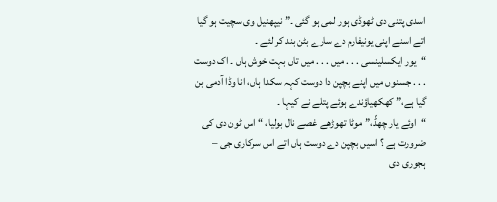اسدی پتنی دی ٹھوڈی ہور لمی ہو گئی ۔” نیپھنیل وی سچیت ہو گیا اتے اسنے اپنی یونیفارم دے سارے بٹن بند کر لئے ۔
“یور ایکسلینسی . . . میں . . . میں تاں بہت خوش ہاں ۔ اک دوست . . . جسنوں میں اپنے بچپن دا دوست کہہ سکدا ہاں، انا وڈا آدمی بن گیا ہے،” کھکھیاؤندے ہوئے پتلے نے کیہا ۔
“اوئے یار چھڈّ،” موٹا تھوڑھے غصے نال بولیا، “ اس ٹون دی کی ضرورت ہے ؟ اسیں بچپن دے دوست ہاں اتے اس سرکاری جی – ہجوری دی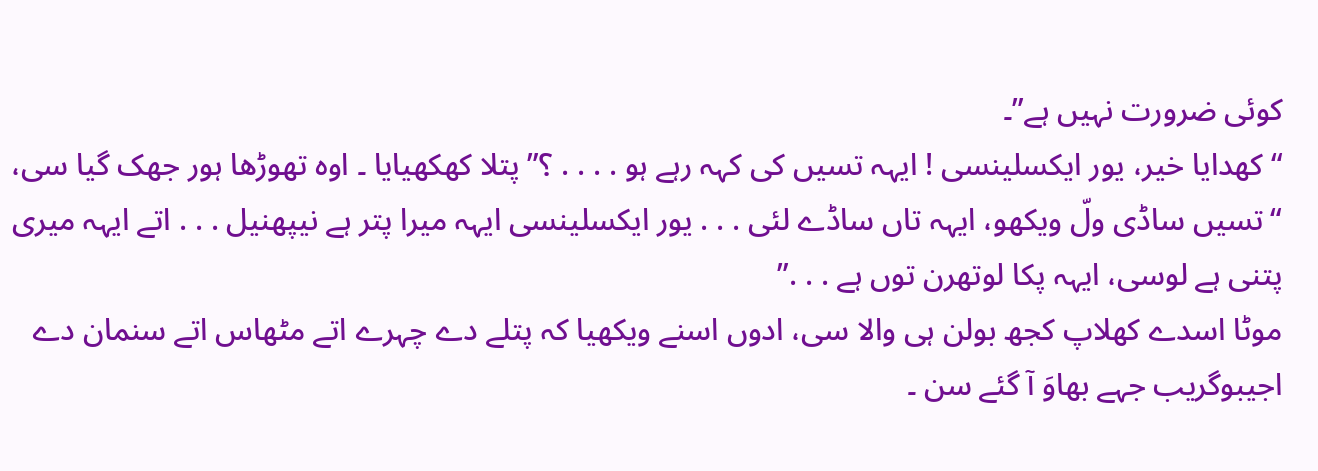کوئی ضرورت نہیں ہے”۔
“کھدایا خیر، یور ایکسلینسی ! ایہہ تسیں کی کہہ رہے ہو . . . . ؟” پتلا کھکھیایا ۔ اوہ تھوڑھا ہور جھک گیا سی، “تسیں ساڈی ولّ ویکھو، ایہہ تاں ساڈے لئی . . . یور ایکسلینسی ایہہ میرا پتر ہے نیپھنیل . . . اتے ایہہ میری پتنی ہے لوسی، ایہہ پکا لوتھرن توں ہے . . .”
موٹا اسدے کھلاپ کجھ بولن ہی والا سی، ادوں اسنے ویکھیا کہ پتلے دے چہرے اتے مٹھاس اتے سنمان دے اجیبوگریب جہے بھاوَ آ گئے سن ۔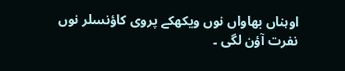اوہناں بھاواں نوں ویکھکے پروی کاؤنسلر نوں نفرت آؤن لگی ۔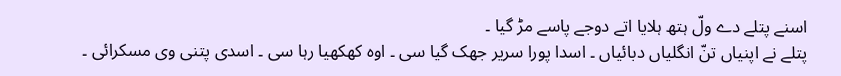اسنے پتلے دے ولّ ہتھ ہلایا اتے دوجے پاسے مڑ گیا ۔
پتلے نے اپنیاں تنّ انگلیاں دبائیاں ۔ اسدا پورا سریر جھک گیا سی ۔ اوہ کھکھیا رہا سی ۔ اسدی پتنی وی مسکرائی ۔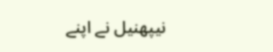نیپھنیل نے اپنے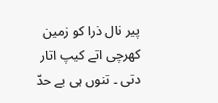پیر نال ذرا کو زمین کھرچی اتے کیپ اتار دتی ۔ تنوں ہی بے حدّ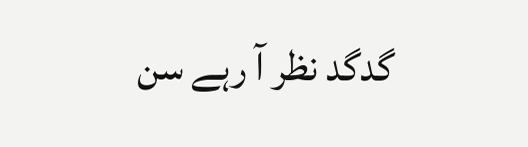گدگد نظر آ رہے سن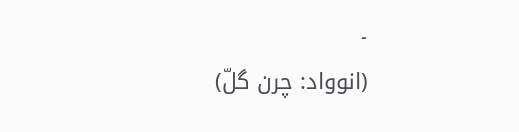۔
(انوواد: چرن گلّ)